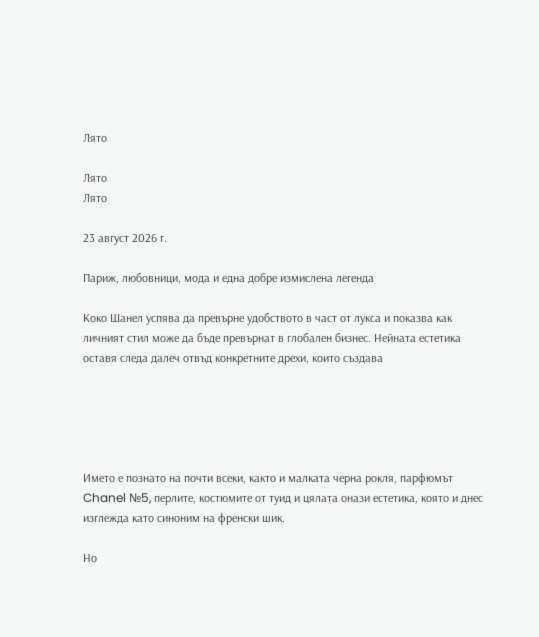Лято

Лято
Лято

23 август 2026 г.

Париж, любовници, мода и една добре измислена легенда

Коко Шанел успява да превърне удобството в част от лукса и показва как личният стил може да бъде превърнат в глобален бизнес. Нейната естетика оставя следа далеч отвъд конкретните дрехи, които създава





Името е познато на почти всеки, както и малката черна рокля, парфюмът Chanel №5, перлите, костюмите от туид и цялата онази естетика, която и днес изглежда като синоним на френски шик.

Но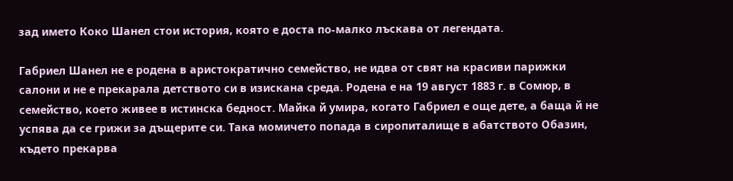зад името Коко Шанел стои история, която е доста по-малко лъскава от легендата.

Габриел Шанел не е родена в аристократично семейство, не идва от свят на красиви парижки салони и не е прекарала детството си в изискана среда. Родена е на 19 август 1883 г. в Сомюр, в семейство, което живее в истинска бедност. Майка й умира, когато Габриел е още дете, а баща й не успява да се грижи за дъщерите си. Така момичето попада в сиропиталище в абатството Обазин, където прекарва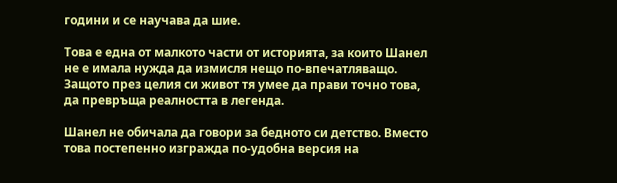години и се научава да шие.

Това е една от малкото части от историята, за които Шанел не е имала нужда да измисля нещо по-впечатляващо. Защото през целия си живот тя умее да прави точно това, да превръща реалността в легенда.

Шанел не обичала да говори за бедното си детство. Вместо това постепенно изгражда по-удобна версия на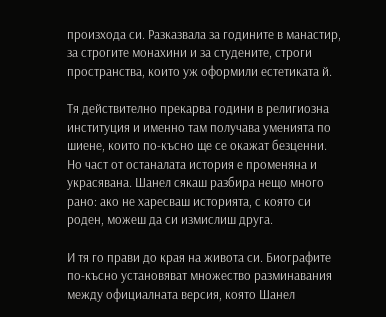произхода си. Разказвала за годините в манастир, за строгите монахини и за студените, строги пространства, които уж оформили естетиката й.

Тя действително прекарва години в религиозна институция и именно там получава уменията по шиене, които по-късно ще се окажат безценни. Но част от останалата история е променяна и украсявана. Шанел сякаш разбира нещо много рано: ако не харесваш историята, с която си роден, можеш да си измислиш друга.

И тя го прави до края на живота си. Биографите по-късно установяват множество разминавания между официалната версия, която Шанел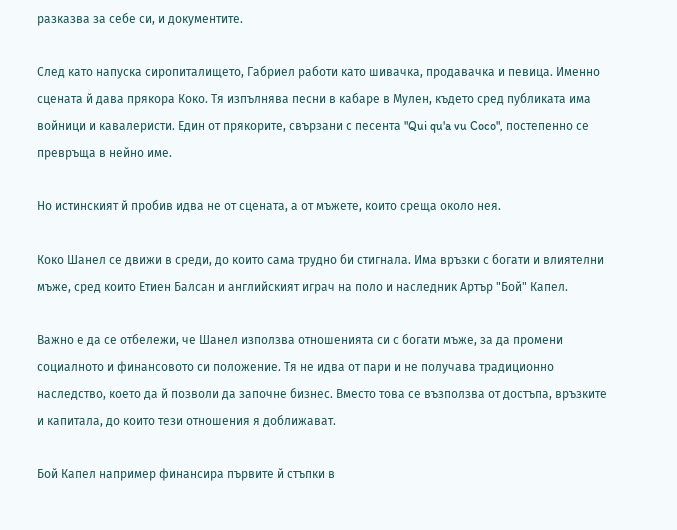разказва за себе си, и документите.

След като напуска сиропиталището, Габриел работи като шивачка, продавачка и певица. Именно сцената й дава прякора Коко. Тя изпълнява песни в кабаре в Мулен, където сред публиката има войници и кавалеристи. Един от прякорите, свързани с песента "Qui qu'a vu Coco", постепенно се превръща в нейно име.

Но истинският й пробив идва не от сцената, а от мъжете, които среща около нея.

Коко Шанел се движи в среди, до които сама трудно би стигнала. Има връзки с богати и влиятелни мъже, сред които Етиен Балсан и английският играч на поло и наследник Артър "Бой" Капел.

Важно е да се отбележи, че Шанел използва отношенията си с богати мъже, за да промени социалното и финансовото си положение. Тя не идва от пари и не получава традиционно наследство, което да й позволи да започне бизнес. Вместо това се възползва от достъпа, връзките и капитала, до които тези отношения я доближават.

Бой Капел например финансира първите й стъпки в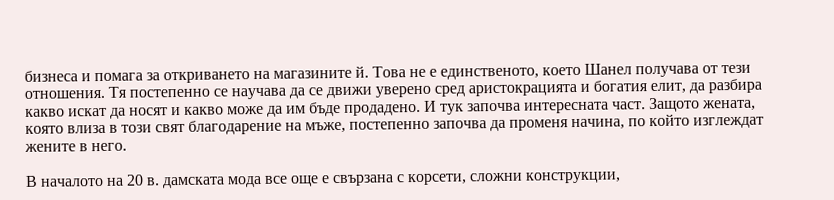бизнеса и помага за откриването на магазините й. Това не е единственото, което Шанел получава от тези отношения. Тя постепенно се научава да се движи уверено сред аристокрацията и богатия елит, да разбира какво искат да носят и какво може да им бъде продадено. И тук започва интересната част. Защото жената, която влиза в този свят благодарение на мъже, постепенно започва да променя начина, по който изглеждат жените в него.

В началото на 20 в. дамската мода все още е свързана с корсети, сложни конструкции,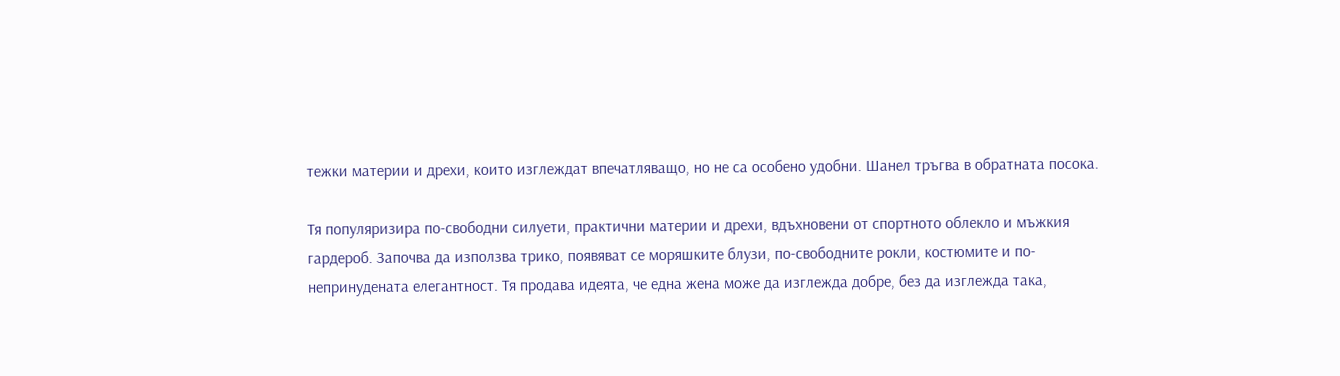тежки материи и дрехи, които изглеждат впечатляващо, но не са особено удобни. Шанел тръгва в обратната посока.

Тя популяризира по-свободни силуети, практични материи и дрехи, вдъхновени от спортното облекло и мъжкия гардероб. Започва да използва трико, появяват се моряшките блузи, по-свободните рокли, костюмите и по-непринудената елегантност. Тя продава идеята, че една жена може да изглежда добре, без да изглежда така,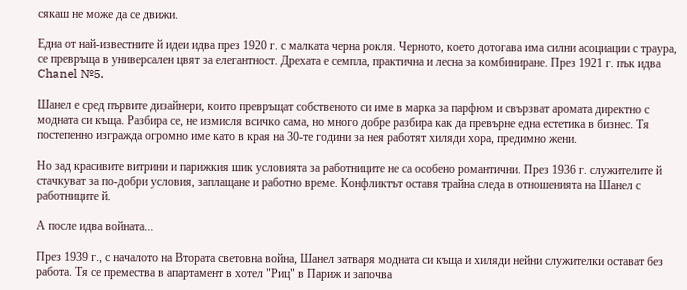сякаш не може да се движи.

Една от най-известните й идеи идва през 1920 г. с малката черна рокля. Черното, което дотогава има силни асоциации с траура, се превръща в универсален цвят за елегантност. Дрехата е семпла, практична и лесна за комбиниране. През 1921 г. пък идва Chanel №5.

Шанел е сред първите дизайнери, които превръщат собственото си име в марка за парфюм и свързват аромата директно с модната си къща. Разбира се, не измисля всичко сама, но много добре разбира как да превърне една естетика в бизнес. Тя постепенно изгражда огромно име като в края на 30-те години за нея работят хиляди хора, предимно жени.

Но зад красивите витрини и парижкия шик условията за работниците не са особено романтични. През 1936 г. служителите й стачкуват за по-добри условия, заплащане и работно време. Конфликтът оставя трайна следа в отношенията на Шанел с работниците й.

А после идва войната...

През 1939 г., с началото на Втората световна война, Шанел затваря модната си къща и хиляди нейни служителки остават без работа. Тя се премества в апартамент в хотел "Риц" в Париж и започва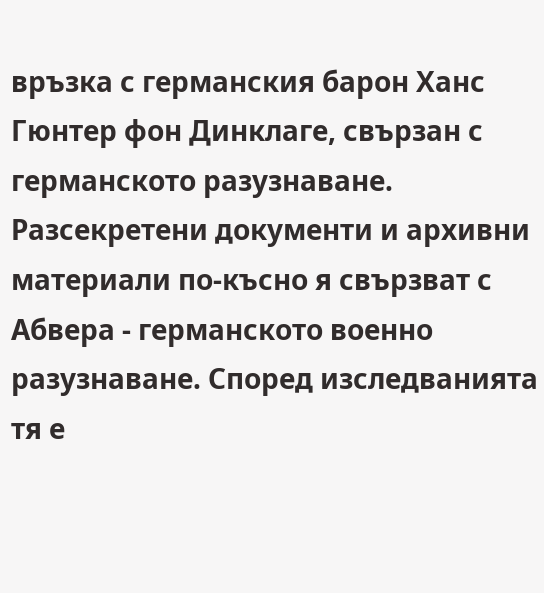връзка с германския барон Ханс Гюнтер фон Динклаге, свързан с германското разузнаване. Разсекретени документи и архивни материали по-късно я свързват с Абвера - германското военно разузнаване. Според изследванията тя е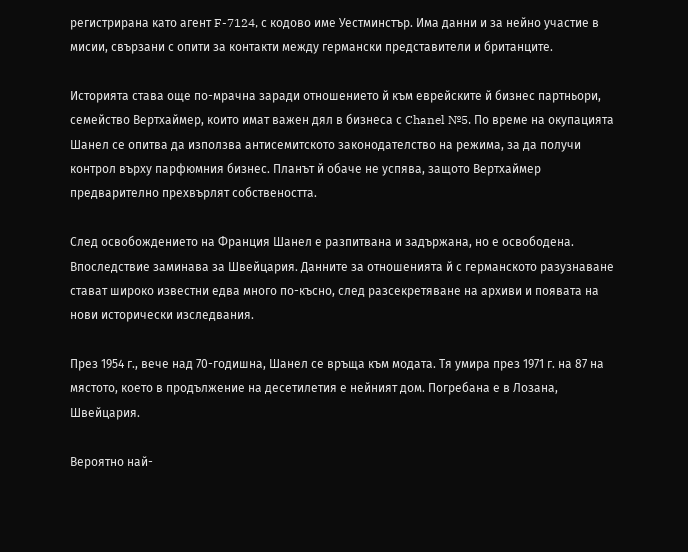регистрирана като агент F-7124, с кодово име Уестминстър. Има данни и за нейно участие в мисии, свързани с опити за контакти между германски представители и британците.

Историята става още по-мрачна заради отношението й към еврейските й бизнес партньори, семейство Вертхаймер, които имат важен дял в бизнеса с Chanel №5. По време на окупацията Шанел се опитва да използва антисемитското законодателство на режима, за да получи контрол върху парфюмния бизнес. Планът й обаче не успява, защото Вертхаймер предварително прехвърлят собствеността.

След освобождението на Франция Шанел е разпитвана и задържана, но е освободена. Впоследствие заминава за Швейцария. Данните за отношенията й с германското разузнаване стават широко известни едва много по-късно, след разсекретяване на архиви и появата на нови исторически изследвания.

През 1954 г., вече над 70-годишна, Шанел се връща към модата. Тя умира през 1971 г. на 87 на мястото, което в продължение на десетилетия е нейният дом. Погребана е в Лозана, Швейцария.

Вероятно най-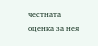честната оценка за нея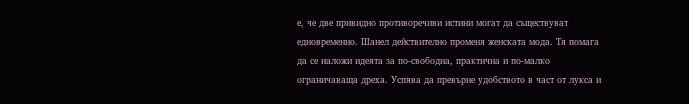е, че две привидно противоречиви истини могат да съществуват едновременно. Шанел действително променя женската мода. Тя помага да се наложи идеята за по-свободна, практична и по-малко ограничаваща дреха. Успява да превърне удобството в част от лукса и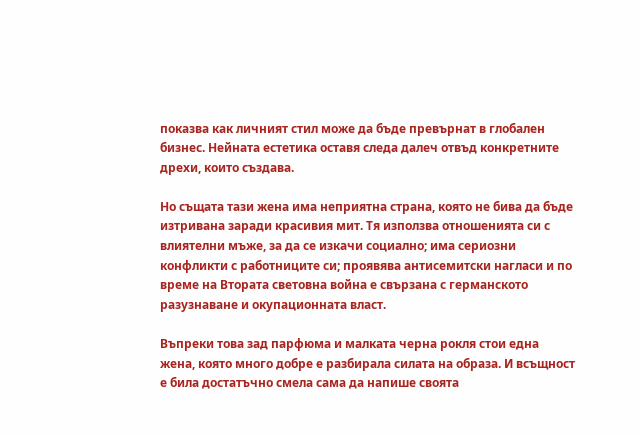показва как личният стил може да бъде превърнат в глобален бизнес. Нейната естетика оставя следа далеч отвъд конкретните дрехи, които създава.

Но същата тази жена има неприятна страна, която не бива да бъде изтривана заради красивия мит. Тя използва отношенията си с влиятелни мъже, за да се изкачи социално; има сериозни конфликти с работниците си; проявява антисемитски нагласи и по време на Втората световна война е свързана с германското разузнаване и окупационната власт.

Въпреки това зад парфюма и малката черна рокля стои една жена, която много добре е разбирала силата на образа. И всъщност е била достатъчно смела сама да напише своята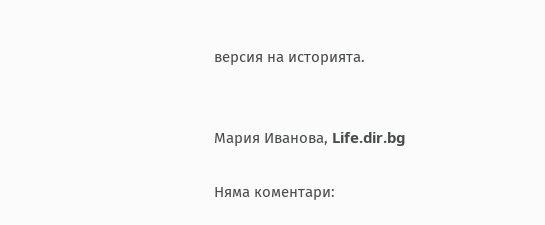версия на историята.


Мария Иванова, Life.dir.bg

Няма коментари: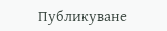Публикуване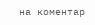на коментар